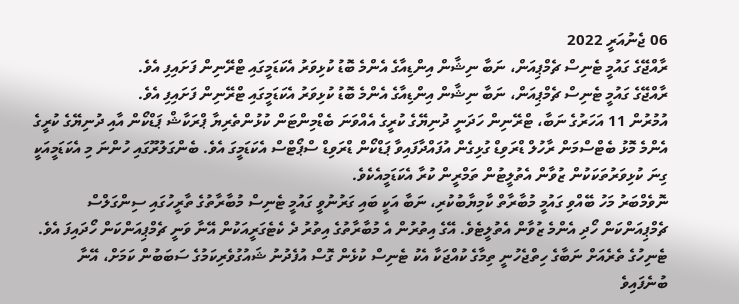06 ޖެނުއަރީ 2022
ރާއްޖޭގެ ގައުމީ ޓެނިސް ޗެމްޕިއަން، ނަބާ ނިޝާން އިންޑިއާގެ އެންމެ ބޮޑު ކުޅިވަރު އެކަޑަމީގައި ޓްރޭނިން ފަށައިފި އެވެ.
ރާއްޖޭގެ ގައުމީ ޓެނިސް ޗެމްޕިއަން، ނަބާ ނިޝާން އިންޑިއާގެ އެންމެ ބޮޑު ކުޅިވަރު އެކަޑަމީގައި ޓްރޭނިން ފަށައިފި އެވެ.
އުމުރުން 11 އަހަރުގެ ނަބާ، ޓްރޭނިން ހަދަނީ ދުނިޔޭގެ ކުރީގެ އެއްވަނަ ބެޑްމިންޓަން ކުޅުންތެރިޔާ ޕްރަކާޝް ޕަޑްކޯން އާއި ދުނިޔޭގެ ކުރީގެ އެންމެ މޮޅު ބެޓްސްމަން ރާހުލް ޑްރަވިޑް ގުޅިގެން އުފައްދާފައިވާ ޕަޑްކޯން ޑްރަވިޑް ސްޕޯޓްސް އެކަޑަމީގަ އެވެ. ބެންގަލުރޫގައި ހުންނަ މި އެކަޑަމީއަކީ ގިނަ ކުޅިވަރުތަކަކުން ޒުވާން އެތުލީޓުން ތަމްރީން ކުރާ އެކަޑަމީއެކެވެ.
ނޮވެމްބަރު މަހު ބޭއްވި ގައުމީ މުބާރާތް ކާމިޔާބުކުރި، ނަބާ އަކީ ބައި ގަރުނުވީ ގައުމީ ޓެނިސް މުބާރާތުގެ ތާރީހުގައި ސިންގަލްސް ޗެމްޕިއަންކަން ހޯދި އެންމެ ޒުވާން އެތުލީޓެވެ. އޭގެ އިތުރުން އެ މުބާރާތުގެ އިތުރު ދެ ކެޓެގަރީއަކުން އޭނާ ވަނީ ޗެމްޕިއަންކަން ހޯދައިފަ އެވެ.
ޓެނިހުގެ ތެރެއަށް ނަބާގެ ހިތްޖެހުނީ ތިމާގެ ކުއްޖަކާ އެކު ޓެނިސް ކުޅެން ގޮސް އުފެދުނު ޝައުގުވެރިކަމުގެ ސަބަބުން ކަމަށް، އޭނާ ބުނެފައިވެ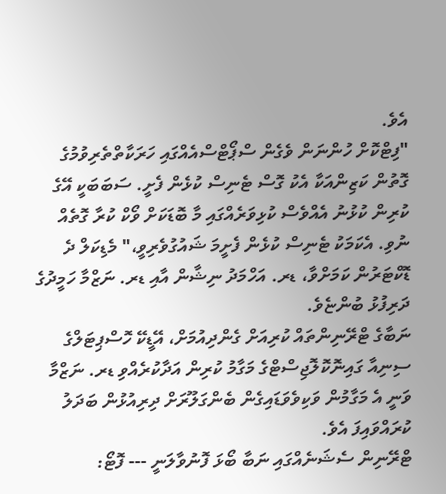އެވެ.
"ފިޓްކޮށް ހުންނަން ވެގެން ސްޕޯޓްސްއެއްގައި ހަރަކާތްތެރިވުމުގެ ގޮތުން ކަޒިންއަކާ އެކު ގޮސް ޓެނިސް ކުޅެން ފެށީ. ސަބަބަކީ އޭގެ ކުރިން ކުޅުނު އެއްވެސް ކުޅިވަރެއްގައި މާ ބޮޑަކަށް ވޯކް ކުރާ ގޮތެއް ނުވި. އެކަމަކު ޓެނިސް ކުޅެން ފެށީމަ ޝައުގުވެރިވީ،" މެޑިކަލް ދެ ޑޮކްޓަރުން ކަމަށްވާ، ޑރ. އަހްމަދު ނިޝާން އާއި ޑރ. ނަޒްމާ ހަމީދުގެ ދަރިފުޅު ބުންޏެވެ.
ނަބާގެ ޓްރޭނިންތައް ކުރިއަށް ގެންދިއުމަށް، އޭޑީކޭ ހޮސްޕިޓަލްގެ ސިނިއާ ގައިނޮކޮލޮޖިސްޓްގެ މަގާމު ކުރިން އަދާކުރެއްވި ޑރ. ނަޒްމާ ވަނީ އެ މަގާމުން ވަކިވެވަޑައިގެން ބެންގަލޫރަށް ދިރިއުޅުން ބަދަލު ކުރައްވައިފަ އެވެ.
ޓްރޭނިން ސެޝަނެއްގައި ނަބާ ބޯޅަ ފޮނުވާލަނީ --- ފޮޓޯ: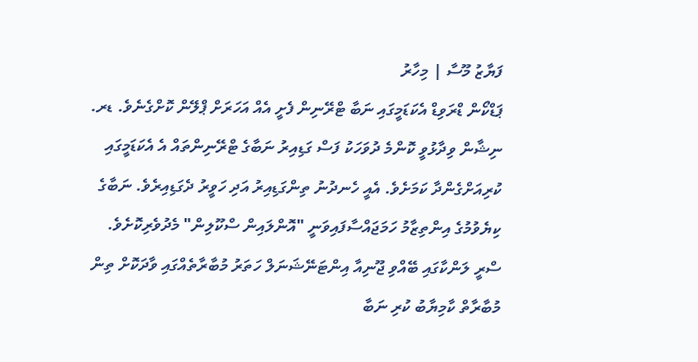ފަޔާޒު މޫސާ | މިހާރު
ޕަޑްކޯން ޑްރަވިޑް އެކަޑަމީގައި ނަބާ ޓްރޭނިން ފެށީ އެއް އަހަރަށް ޕްލޭން ކޮށްގެނެވެ. ޑރ. ނިޝާން ވިދާޅުވީ ކޮންމެ ދުވަހަކު ފަސް ގަޑިއިރު ނަބާގެ ޓްރޭނިންތައް އެ އެކަޑަމީގައި ކުރިއަށްގެންދާ ކަމަށެވެ. އެއީ ހެނދުނު ތިންގަޑިއިރު އަދި ހަވީރު ދެގަޑިއިރެވެ. ނަބާގެ ކިޔެވުމުގެ އިންތިޒާމު ހަމަޖައްސާފައިވަނީ "އޮންލައިން ސްކޫލިން" މެދުވެރިކޮށެވެ.
ސްރީ ލަންކާގައި ބޭއްވި ޖޫނިއާ އިންޓަނޭޝަނަލް ހަތަރު މުބާރާތެއްގައި ވާދަކޮށް ތިން މުބާރާތް ކާމިޔާބު ކުރި ނަބާ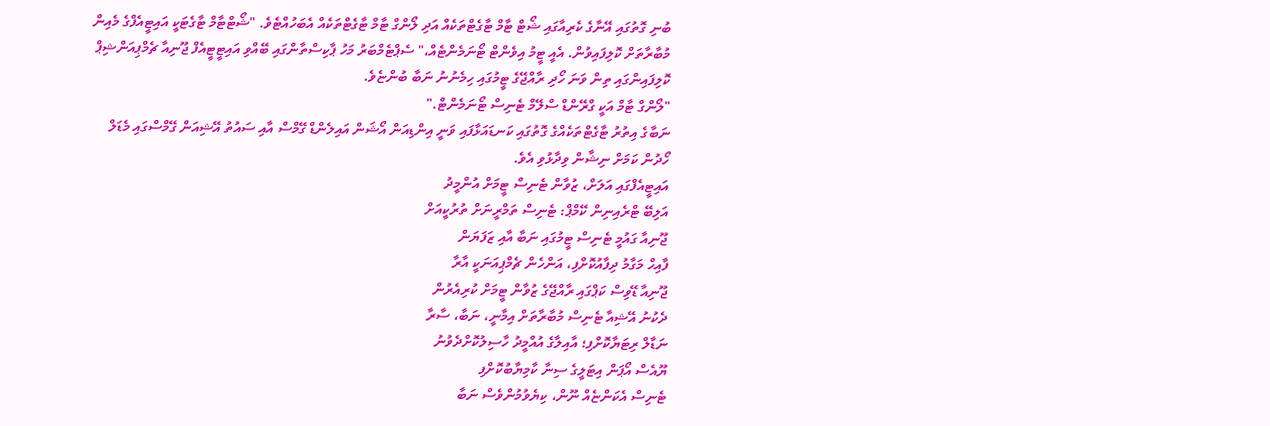ބުނި ގޮތުގައި އޭނާގެ ކެރިއާގައި ޝޯޓް ޓާމް ޓާގެޓްތަކެއް އަދި ލޯންގް ޓާމް ޓާގެޓްތަކެއް އެބަހުއްޓެވެ. "ޝޯޓްޓާމް ޓާގެޓަކީ އައިޓީއެފްގެ މެއިން މުބާރާތަށް ކޮލިފައިވުން. އެއީ ޓީމު އިވެންޓް ޓޯނަމެންޓެއް،" ސެޕްޓެމްބަރު މަހު ޕާކިސްތާންގައި ބޭއްވި އައިޓީޓީއެފް ޖޫނިއާ ޗެމްޕިއަންޝިޕް ކޮލިފައިންގައި ތިން ވަނަ ހޯދި ރާއްޖޭގެ ޓީމުގައި ހިމެނުނު ނަބާ ބުންޏެވެ.
"ލޯންގް ޓާމް އަކީ ގްރޭންޑް ސްލޭމް ޓެނިސް ޓޯނަމެންޓް."
ނަބާގެ އިތުރު ޓާގެޓްތަކެއްގެ ގޮތުގައި ކަނޑައަޅާފައި ވަނީ އިންޑިއަން އޯޝަން އައިލެންޑް ގޭމްސް އާއި ސައުތު އޭޝިއަން ގޭމްސްގައި މެޑަލް ހޯދުން ކަމަށް ނިޝާން ވިދާޅުވި އެވެ.
އައިޓީއެފްގައި އަލަށް، ޒުވާން ޓެނިސް ޓީމަށް އުންމީދު
އަލިބޭ ޓްރެއިނިން ކޭމްޕް: ޓެނިސް ތަމްރީނަށް ތުރުކީއަށް
ޖޫނިއާ ގައުމީ ޓެނިސް ޓީމުގައި ނަބާ އާއި ޒަފަޔަން
ފާއިހް މަގާމު ދިފާއުކޮށްފި، އަންހެން ޗެމްޕިއަނަކީ އާރާ
ޖޫނިއާ ޑޭވިސް ކަޕްގައި ރާއްޖޭގެ ޒުވާން ޓީމަށް ކުރިއެރުން
ދެކުނު އޭޝިއާ ޓެނިސް މުބާރާތަށް އިމާނީ، ނަބާ، ސާރާ
ނަޑާލް ރިޓަޔާކޮށްފި؛ އާއިލާގެ އުއްމީދު ހާސިލުކޮށްދެވުނު
ޔޫއެސް އޯޕަން އިޓަލީގެ ސިނާ ކާމިޔާބުކޮށްފި
ޓެނިސް އެކަންޏެއް ނޫން، ކިޔެވުމުންވެސް ނަބާ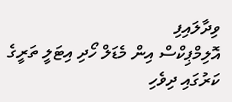ވިދާލައިފި
އޮލިމްޕިކްސް އިން މެޑަލް ހޯދި އިޓަލީ ތަރީގެ ކަރުގައި ދިވެހި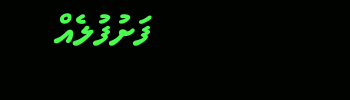ފަށުފުލެއް